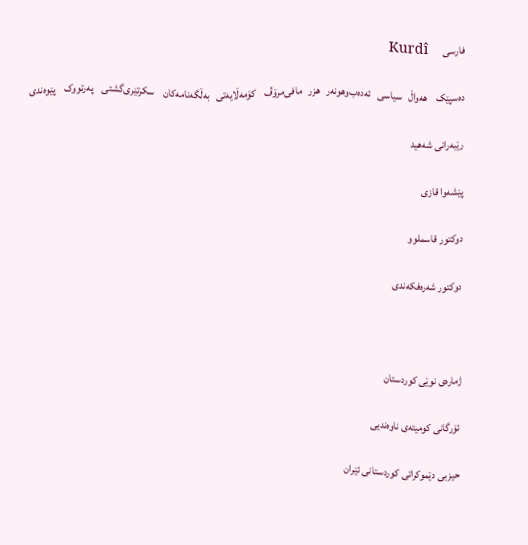فارسی       Kurdî

ده‌سپێک    هه‌واڵ   سیاسی   ئه‌ده‌ب‌وهونه‌ر   هزر   مافی‌مرۆڤ    کۆمه‌ڵایه‌تی   به‌ڵگه‌نامه‌کان    سکرتێری‌گشتی    په‌رتووک    پێوه‌ندی

رێبه‌رانی شه‌هید

پێشه‌وا قازی‌

دوكتور قاسملوو

دوكتور شه‌ره‌فکه‌ندی



ژماره‌ی نوێی كوردستان

ئۆرگانی كومیته‌ی ناوه‌ندیی

حیزبی دێموكراتی كوردستانی ئێران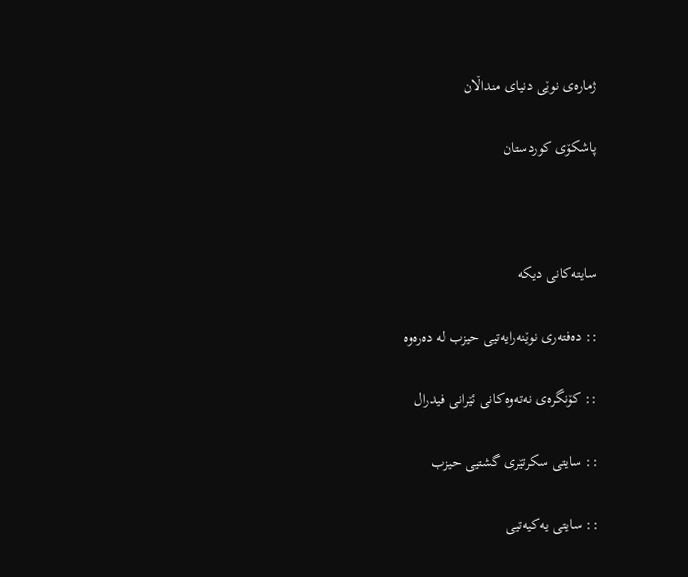ژماره‌ی نوێی دنیای منداڵان

پاشكۆی كوردستان



سایته‌کانی دیکه

:: ده‌فته‌ری نوێنه‌رایه‌تیی حیزب له ده‌ره‌وه

:: كۆنگره‌ی‌ نه‌ته‌وه‌كانی‌ ئێرانی‌ فیدرال

:: سایتی سکرتێری گشتیی حیزب

:: سایتی یه‌كیه‌تیی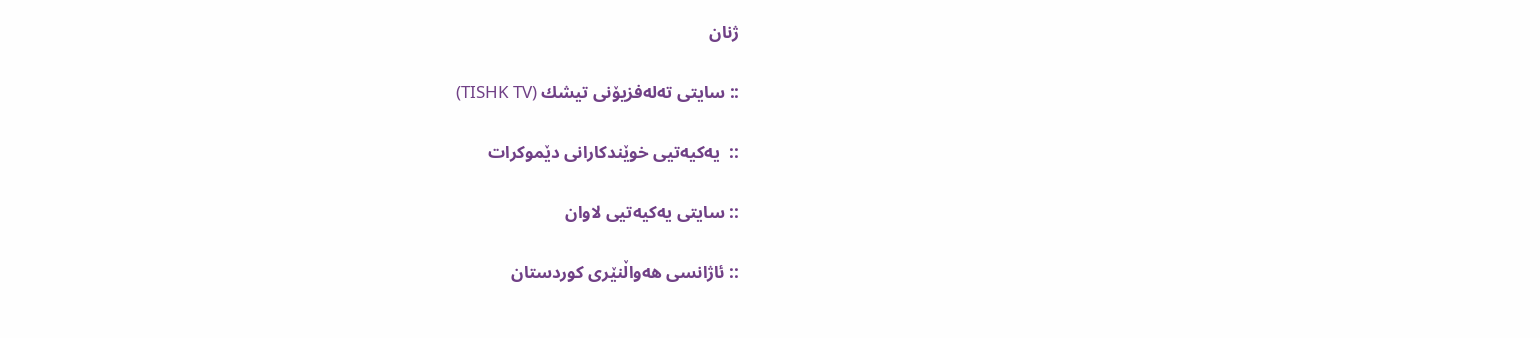ژنان

:: سایتی ته‌له‌فزیۆنی‌ تیشك (TISHK TV)

::  یه‌كیه‌تیی‌ خوێندكارانی‌ دێموكرات

:: سایتی یه‌کیه‌تیی لاوان

:: ئاژانسی هه‌واڵنێری كوردستان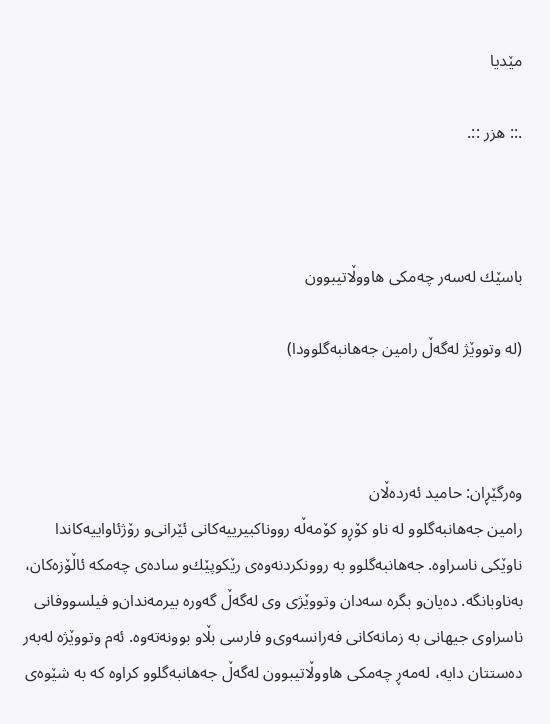مێدیا

.:: هزر ::.



باسێك له‌سه‌ر چه‌مكی‌ هاووڵاتیبوون

(له‌ وتووێژ له‌گه‌ڵ‌ رامین جه‌هانبه‌گلوودا)



وه‌رگێڕان: حامید ئه‌رده‌ڵان
رامین جه‌هانبه‌گلوو له‌ ناو كۆڕ‌و كۆمه‌ڵه‌ رووناكبیرییه‌كانی‌ ئێرانی‌‌و رۆژئاواییه‌كاندا ناوێكی‌ ناسراوه‌. جه‌هانبه‌گلوو به‌ روونكردنه‌وه‌ی‌ رێكوپێك‌و ساده‌ی‌ چه‌مكه‌ ئاڵۆزه‌كان، به‌ناوبانگه‌. ده‌یان‌و بگره‌ سه‌دان وتووێژی‌ وی‌ له‌گه‌ڵ‌ گه‌وره‌ بیرمه‌ندان‌و فیلسووفانی‌ ناسراوی‌ جیهانی‌ به‌ زمانه‌كانی‌ فه‌رانسه‌وی‌‌و فارسی‌ بڵاو بوونه‌ته‌وه‌. ئه‌م وتووێژه‌ له‌به‌ر ده‌ستتان دایه‌، له‌مه‌ڕ چه‌مكی‌ هاووڵاتیبوون له‌گه‌ڵ‌ جه‌هانبه‌گلوو كراوه‌ كه‌ به‌ شێوه‌ی‌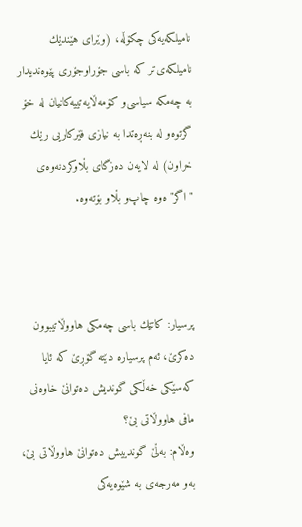نامیلكه‌یه‌كی‌ چكۆڵه‌، (وێرای‌ هێندێك نامیلكه‌ی‌تر كه‌ باسی‌ جۆراوجۆری‌ پێوه‌ندیدار به‌ چه‌مكه‌ سیاسی‌‌و كۆمه‌ڵایه‌تییه‌كانیان له‌ خۆ گرتوه‌‌و له‌ بنه‌ڕه‌تدا به‌ نیازی‌ فێركاریی‌ رێك خراون) له‌ لایه‌ن ده‌زگای‌ بڵاوكردنه‌وه‌ی‌ "اگر"ه‌وه‌ چاپ‌و بڵاو بۆته‌وه‌.



پرسیار: كاتێك باسی‌ چه‌مكی‌ هاووڵاتیبوون ده‌كرێ‌، ئه‌م پرسیاره‌ دێته‌ گۆڕێ‌ كه‌ ئایا كه‌سێكی‌ خه‌ڵكی‌ گوندیش ده‌توانێ‌ خاوه‌نی‌ مافی‌ هاووڵاتی‌ بێ‌؟
وه‌ڵام: به‌ڵێ‌ گوندییش ده‌توانێ‌ هاووڵاتی‌ بێ‌، به‌و مه‌رجه‌ی‌ به‌ شێوه‌یه‌كی‌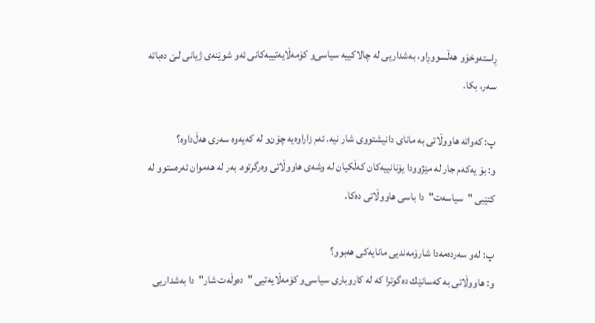ڕاسته‌وخۆ‌و هه‌ڵسووڕاو، به‌شداریی‌ له‌ چالاكییه‌ سیاسی‌‌و كۆمه‌ڵایه‌تییه‌كانی‌ ئه‌و شوێنه‌ی‌ ژیانی‌ لـێ‌ ده‌باته‌ سه‌ر، بكا.

پ: كه‌واته‌ هاووڵاتی‌ به‌ مانای‌ دانیشتووی‌ شار نیه‌. ئه‌م زاراوه‌یه‌ چۆن‌و له‌ كه‌یه‌وه‌ سه‌ری‌ هه‌ڵ‌داوه‌؟
و: بۆ یه‌كه‌م جار له‌ مێژوودا یۆنانییه‌كان كه‌ڵكیان له‌ وشه‌ی‌ هاووڵاتی‌ وه‌رگرتوه‌. به‌ر له‌ هه‌موان ئه‌ره‌ستوو له‌ كتێبی‌ "سیاسه‌ت"دا باسی‌ هاووڵاتی‌ ده‌كا.

پ: له‌و سه‌رده‌مه‌دا شارۆمه‌ندیی‌ مانایه‌كی‌ هه‌بوو؟
و: هاووڵاتی‌ به‌ كه‌سانێك ده‌گوترا كه‌ له‌ كار‌وباری‌ سیاسی‌‌و كۆمه‌ڵایه‌تیی‌ "ده‌وڵه‌ت شار"دا به‌شداریی‌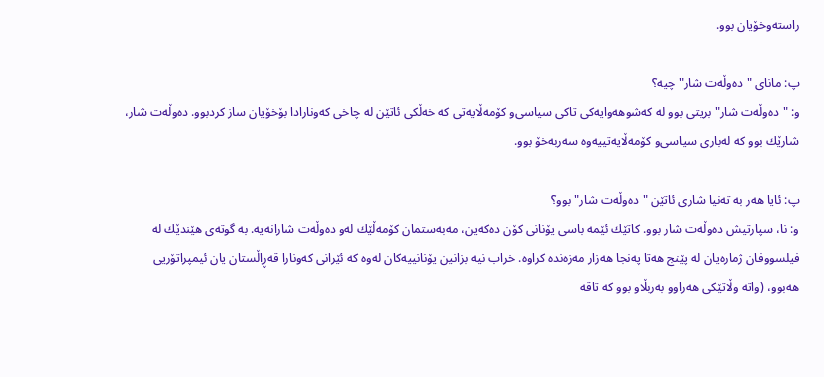راسته‌وخۆیان بوو.

پ: مانای‌ "ده‌وڵه‌ت شار" چیه‌؟
و: "ده‌وڵه‌ت شار" بریتی‌ بوو له‌ كه‌شوهه‌وایه‌كی‌ تاكی‌ سیاسی‌‌و كۆمه‌ڵایه‌تی‌ كه‌ خه‌ڵكی‌ ئاتێن له‌ چاخی‌ كه‌ونارادا بۆخۆیان ساز كردبوو. ده‌وڵه‌ت شار، شارێك بوو كه‌ له‌باری‌ سیاسی‌‌و كۆمه‌ڵایه‌تییه‌وه‌ سه‌ربه‌خۆ بوو.

پ: ئایا هه‌ر به‌ ته‌نیا شاری‌ ئاتێن "ده‌وڵه‌ت شار" بوو؟
و: نا، سپارتیش ده‌وڵه‌ت شار بوو. كاتێك ئێمه‌ باسی‌ یۆنانی‌ كۆن ده‌كه‌ین، مه‌به‌ستمان كۆمه‌ڵێك له‌و ده‌وڵه‌ت شارانه‌یه‌. به‌ گوته‌ی‌ هێندێك له‌ فیلسووفان ژماره‌یان له‌ پێنج هه‌تا په‌نجا هه‌زار مه‌زه‌نده‌ كراوه‌. خراب نیه‌ بزانین یۆنانییه‌كان له‌وه‌ كه‌ ئێرانی‌ كه‌ونارا قه‌ڕاڵستان یان ئیمپراتۆریی‌ هه‌بوو، (واته‌ وڵاتێكی‌ هه‌راو‌و به‌ربڵاو بوو كه‌ تاقه‌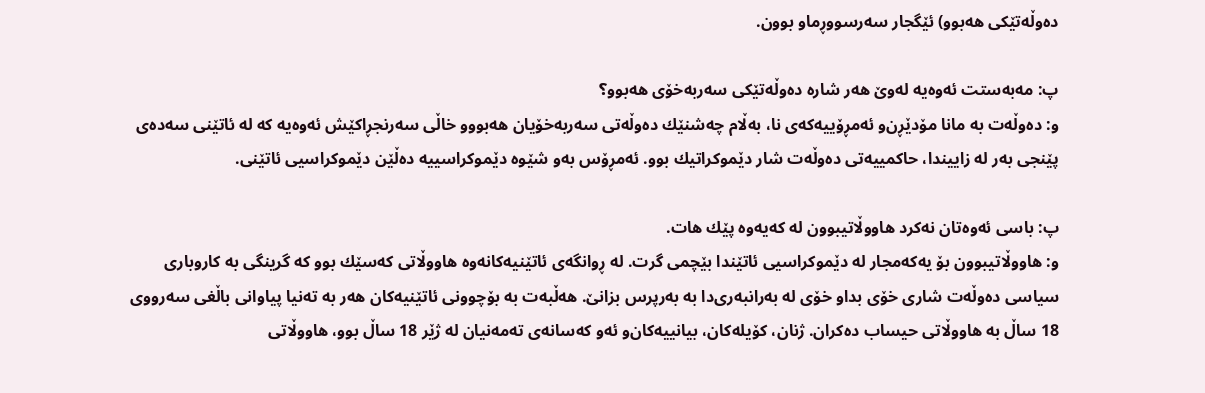ده‌وڵه‌تێكی‌ هه‌بوو) ئێگجار سه‌رسووڕماو بوون.

پ: مه‌به‌ستت ئه‌وه‌یه‌ له‌وێ‌ هه‌ر شاره‌ ده‌وڵه‌تێكی‌ سه‌ربه‌خۆی‌ هه‌بوو؟
و: ده‌وڵه‌ت به‌ مانا مۆدێڕن‌و ئه‌مڕۆییه‌كه‌ی‌ نا، به‌ڵام چه‌شنێك ده‌وڵه‌تی‌ سه‌ربه‌خۆیان هه‌بوو‌و خاڵی‌ سه‌رنجڕاكێش ئه‌وه‌یه‌ كه‌ له‌ ئاتێنی‌ سه‌ده‌ی‌ پێنجی‌ به‌ر له‌ زاییندا، حاكمییه‌تی‌ ده‌وڵه‌ت شار دێموكراتیك بوو. ئه‌مڕۆس به‌و شێوه‌ دێموكراسییه‌ ده‌ڵێن دێموكراسیی‌ ئاتێنی‌.

پ: باسی‌ ئه‌وه‌تان نه‌كرد هاووڵاتیبوون له‌ كه‌یه‌وه‌ پێك هات.
و: هاووڵاتیبوون بۆ یه‌كه‌مجار له‌ دێموكراسیی‌ ئاتێندا بێچمی‌ گرت. له‌ ڕوانگه‌ی‌ ئاتێنیه‌كانه‌وه‌ هاووڵاتی‌ كه‌سێك بوو كه‌ گرینگی‌ به‌ كار‌وباری‌ سیاسی‌ ده‌وڵه‌ت شاری‌ خۆی‌ بدا‌و خۆی‌ له‌ به‌رانبه‌ری‌دا به‌ به‌رپرس بزانێ‌. هه‌ڵبه‌ت به‌ بۆچوونی‌ ئاتێنیه‌كان هه‌ر به‌ ته‌نیا پیاوانی‌ باڵغی‌ سه‌رووی‌ 18 ساڵ‌ به‌ هاووڵاتی‌ حیساب ده‌كران. ژنان، كۆیله‌كان، بیانییه‌كان‌و ئه‌و كه‌سانه‌ی‌ ته‌مه‌نیان له‌ ژێر 18 ساڵ‌ بوو، هاووڵاتی‌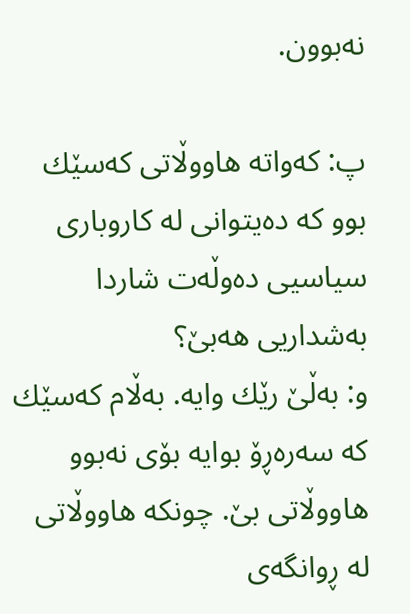نه‌بوون.

پ: كه‌واته‌ هاووڵاتی‌ كه‌سێك بوو كه‌ ده‌یتوانی‌ له‌ كار‌وباری‌ سیاسیی‌ ده‌وڵه‌ت شاردا به‌شداریی‌ هه‌بێ‌؟
و: به‌ڵێ‌ رێك وایه‌. به‌ڵام كه‌سێك كه‌ سه‌ره‌ڕۆ بوایه‌ بۆی‌ نه‌بوو هاووڵاتی‌ بێ‌. چونكه‌ هاووڵاتی‌ له‌ ڕوانگه‌ی‌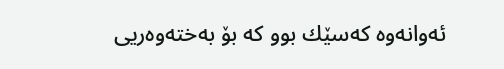ئه‌وانه‌وه‌ كه‌سێك بوو كه‌ بۆ به‌خته‌وه‌ریی‌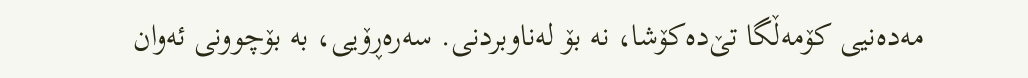مه‌ده‌نیی‌ كۆمه‌ڵگا تێ‌ده‌كۆشا، نه‌ بۆ له‌ناوبردنی‌. سه‌ره‌ڕۆیی‌، به‌ بۆچوونی‌ ئه‌وان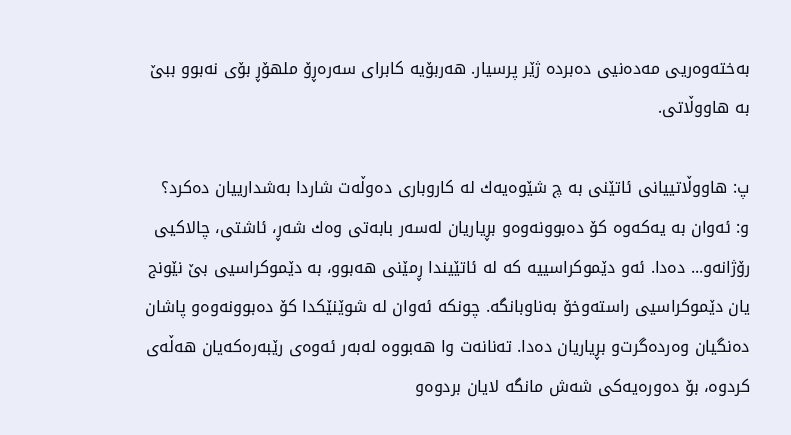به‌خته‌وه‌ریی‌ مه‌ده‌نیی‌ ده‌برده‌ ژێر پرسیار. هه‌ربۆیه‌ كابرای‌ سه‌ره‌ڕۆ ملهۆڕ بۆی‌ نه‌بوو ببێ‌ به‌ هاووڵاتی‌.

پ: هاووڵاتییانی‌ ئاتێنی‌ به‌ چ شێوه‌یه‌ك له‌ كار‌وباری‌ ده‌وڵه‌ت شاردا به‌شدارییان ده‌كرد؟
و: ئه‌وان به‌ یه‌كه‌وه‌ كۆ ده‌بوونه‌وه‌‌و بڕیاریان له‌سه‌ر بابه‌تی‌ وه‌ك شه‌ڕ، ئاشتی‌، چالاكیی‌ رۆژانه‌‌و... ده‌دا. ئه‌و دێموكراسییه‌ كه‌ له‌ ئاتێیندا ڕمێنی‌ هه‌بوو، به‌ دێموكراسیی‌ بێ‌ نێونج یان دێموكراسیی‌ راسته‌وخۆ به‌ناوبانگه‌. چونكه‌ ئه‌وان له‌ شوێنێكدا كۆ ده‌بوونه‌وه‌‌و پاشان ده‌نگیان وه‌رده‌گرت‌و بڕیاریان ده‌دا. ته‌نانه‌ت وا هه‌بووه‌ له‌به‌ر ئه‌وه‌ی‌ رێبه‌ره‌كه‌یان هه‌ڵه‌ی‌ كردوه‌، بۆ ده‌وره‌یه‌كی‌ شه‌ش مانگه‌ لایان بردوه‌‌و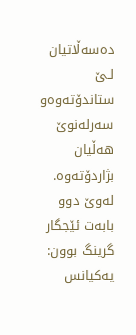ده‌سه‌ڵاتیان لـێ‌ ستاندۆته‌وه‌‌و سه‌رله‌نوێ‌ هه‌ڵیان بژاردۆته‌وه‌. له‌وێ‌ دوو بابه‌ت ئێجگار گرینگ بوون: یه‌كیانس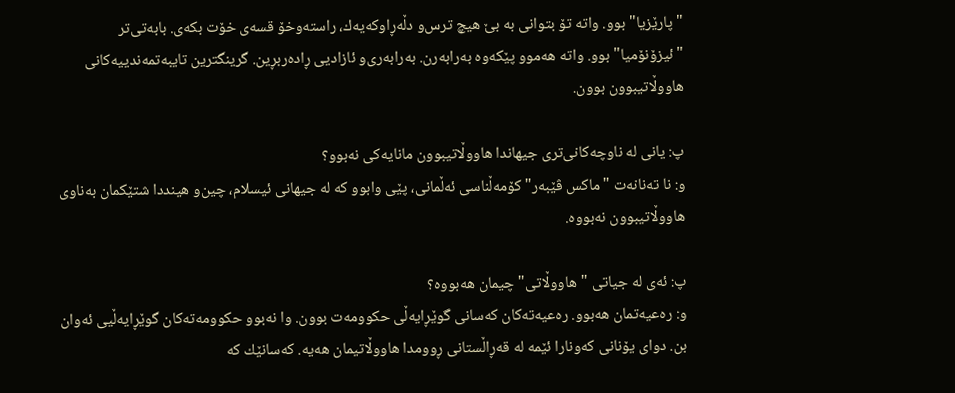"پارێزیا" بوو. واته‌ تۆ بتوانی‌ به‌ بێ‌ هیچ ترس‌و دڵه‌ڕاوكه‌یه‌ك، راسته‌وخۆ قسه‌ی‌ خۆت بكه‌ی‌. بابه‌تی‌تر "ئیزۆنۆمیا" بوو. واته‌ هه‌موو پێكه‌وه‌ به‌رابه‌رن. به‌رابه‌ری‌‌و ئازادیی‌ ڕاده‌ربڕین. گرینگترین تایبه‌تمه‌ندییه‌كانی‌ هاووڵاتیبوون بوون.

پ: یانی‌ له‌ ناوچه‌كانی‌تری‌ جیهاندا هاووڵاتیبوون مانایه‌كی‌ نه‌بوو؟
و: نا ته‌نانه‌ت "ماكس ڤێبه‌ر" كۆمه‌ڵناسی‌ ئه‌ڵمانی‌، پێی‌ وابوو كه‌ له‌ جیهانی‌ ئیسلام، چین‌و هینددا شتێكمان به‌ناوی‌ هاووڵاتیبوون نه‌بووه‌.

پ: ئه‌ی‌ له‌ جیاتی‌ "هاووڵاتی‌" چیمان هه‌بووه‌؟
و: ره‌عیه‌تمان هه‌بوو. ره‌عیه‌ته‌كان كه‌سانی‌ گوێڕایه‌ڵی‌ حكوومه‌ت بوون. وا نه‌بوو حكوومه‌ته‌كان گوێڕایه‌ڵیی‌ ئه‌وان بن. دوای‌ یۆنانی‌ كه‌ونارا ئێمه‌ له‌ قه‌ڕاڵستانی‌ ڕوومدا هاووڵاتیمان هه‌یه‌. كه‌سانێك كه‌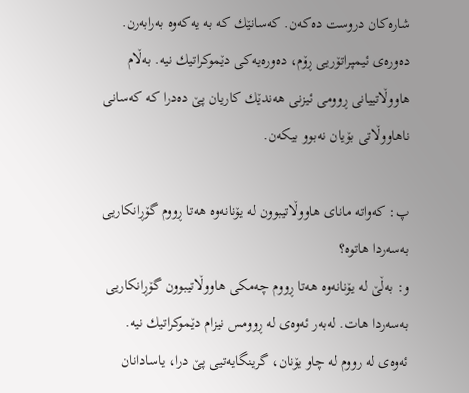شاره‌كان دروست ده‌كه‌ن. كه‌سانێك كه‌ به‌ یه‌كه‌وه‌ به‌رابه‌رن. ده‌وره‌ی‌ ئیمپراتۆریی‌ ڕۆم، ده‌وره‌یه‌كی‌ دێموكراتیك نیه‌. به‌ڵام هاووڵاتییانی‌ ڕوومی‌ ئیزنی‌ هه‌ندێك كاریان پێ‌ ده‌درا كه‌ كه‌سانی‌ ناهاووڵاتی‌ بۆیان نه‌بوو بیكه‌ن.

پ: كه‌واته‌ مانای‌ هاووڵاتیبوون له‌ یۆنانه‌وه‌ هه‌تا ڕووم گۆڕانكاریی‌ به‌سه‌ردا هاتوه‌؟
و: به‌ڵێ‌ له‌ یۆنانه‌وه‌ هه‌تا ڕووم چه‌مكی‌ هاووڵاتیبوون گۆڕانكاریی‌ به‌سه‌ردا هات. له‌به‌ر ئه‌وه‌ی‌ له‌ ڕوومس نیزام دێموكراتیك نیه‌. ئه‌وه‌ی‌ له‌ رووم له‌ چاو یۆنان، گرینگایه‌تیی‌ پێ‌ درا، یاسادانان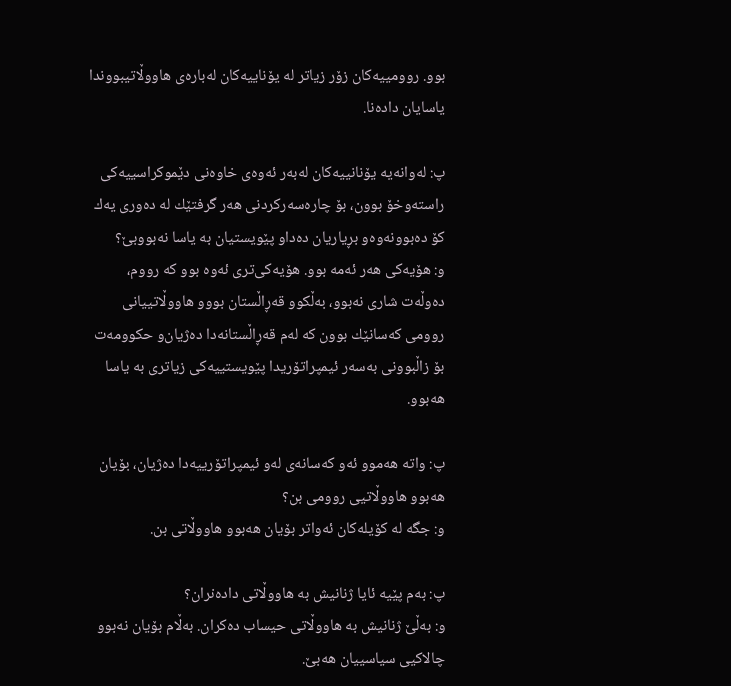بوو. روومییه‌كان زۆر زیاتر له‌ یۆناییه‌كان له‌باره‌ی‌ هاووڵاتیبووندا یاسایان داده‌نا.

پ: له‌وانه‌یه‌ یۆنانییه‌كان له‌به‌ر ئه‌وه‌ی‌ خاوه‌نی‌ دێموكراسییه‌كی‌ راسته‌وخۆ بوون، بۆ چاره‌سه‌ركردنی‌ هه‌ر گرفتێك له‌ ده‌وری‌ یه‌ك كۆ ده‌بوونه‌وه‌‌و بڕیاریان ده‌دا‌و پێویستیان به‌ یاسا نه‌بووبێ‌؟
و: هۆیه‌كی‌ هه‌ر ئه‌مه‌ بوو. هۆیه‌كی‌تری‌ ئه‌وه‌ بوو كه‌ رووم، ده‌وڵه‌ت شاری‌ نه‌بوو، به‌ڵكوو قه‌ڕاڵستان بوو‌و هاووڵاتییانی‌ روومی‌ كه‌سانێك بوون كه‌ له‌م قه‌ڕاڵستانه‌دا ده‌ژیان‌و حكوومه‌ت بۆ زاڵبوونی‌ به‌سه‌ر ئیمپراتۆریدا پێویستییه‌كی‌ زیاتری‌ به‌ یاسا هه‌بوو.

پ: واته‌ هه‌موو ئه‌و كه‌سانه‌ی‌ له‌و ئیمپراتۆرییه‌دا ده‌ژیان، بۆیان هه‌بوو هاووڵاتیی‌ روومی‌ بن؟
و: جگه‌ له‌ كۆیله‌كان ئه‌واتر بۆیان هه‌بوو هاووڵاتی‌ بن.

پ: به‌م پێیه‌ ئایا ژنانیش به‌ هاووڵاتی‌ داده‌نران؟
و: به‌ڵێ‌ ژنانیش به‌ هاووڵاتی‌ حیساب ده‌كران. به‌ڵام بۆیان نه‌بوو چالاكیی‌ سیاسییان هه‌بێ‌.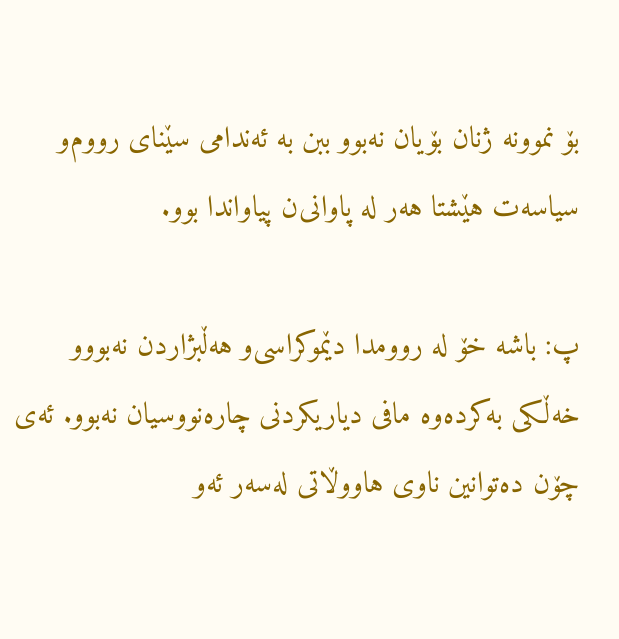بۆ نموونه‌ ژنان بۆیان نه‌بوو ببن به‌ ئه‌ندامی‌ سێنای‌ رووم‌و سیاسه‌ت هێشتا هه‌ر له‌ پاوانی‌ن پیاواندا بوو.

پ: باشه‌ خۆ له‌ روومدا دێموكراسی‌‌و هه‌ڵبژاردن نه‌بوو‌و خه‌ڵكی‌ به‌كرده‌وه‌ مافی‌ دیاریكردنی‌ چاره‌نووسیان نه‌بوو. ئه‌ی‌ چۆن ده‌توانین ناوی‌ هاووڵاتی‌ له‌سه‌ر ئه‌و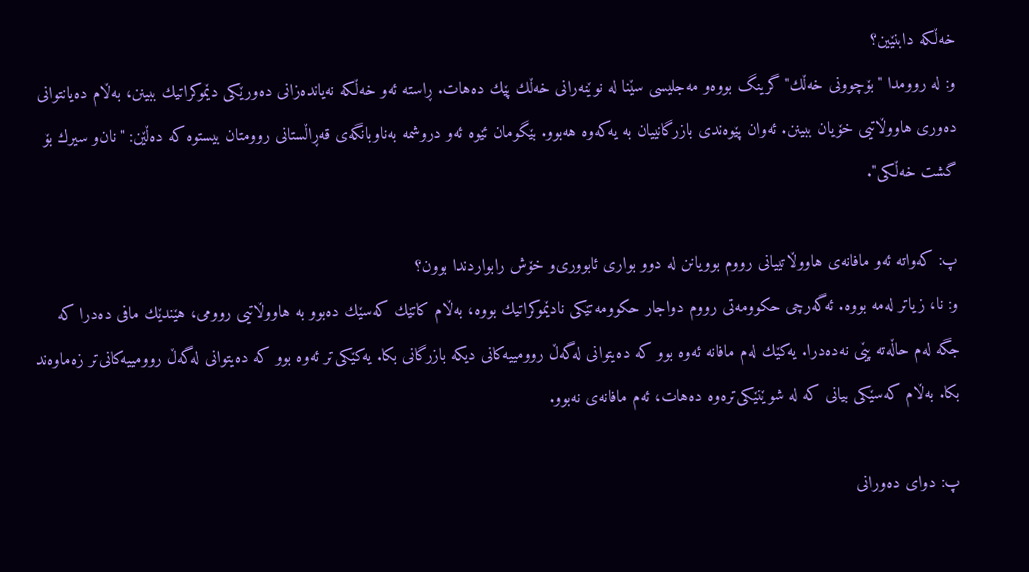خه‌ڵكه‌ دابنێین؟
و: له‌ روومدا "بۆچوونی‌ خه‌ڵك" گرینگ بووه‌‌و مه‌جلیسی‌ سێنا له‌ نوێنه‌رانی‌ خه‌ڵك پێك ده‌هات. ڕاسته‌ ئه‌و خه‌ڵكه‌ نه‌یانده‌زانی‌ ده‌ورێكی‌ دێموكراتیك ببینن، به‌ڵام ده‌یانتوانی‌ ده‌وری‌ هاووڵاتیی‌ خۆیان ببینن. ئه‌وان پێوه‌ندی‌ بازرگانییان به‌ یه‌كه‌وه‌ هه‌بوو. بێگومان ئێوه‌ ئه‌و دروشمه‌ به‌ناوبانگه‌ی‌ قه‌ڕاڵستانی‌ روومتان بیستوه‌ كه‌ ده‌ڵێن: "نان‌و سیرك بۆ گشت خه‌ڵكی‌".

پ: كه‌واته‌ ئه‌و مافانه‌ی‌ هاووڵاتییانی‌ رووم بوویانن له‌ دوو بواری‌ ئابووری‌‌و خۆش رابواردندا بوون؟
و: نا، زیاتر له‌مه‌ بووه‌. ئه‌گه‌رچی‌ حكوومه‌تی‌ رووم دواجار حكوومه‌تێكی‌ نادێموكراتیك بووه‌، به‌ڵام كاتێك كه‌سێك ده‌بوو به‌ هاووڵاتیی‌ روومی‌، هێندێك مافی‌ ده‌درا كه‌ جگه‌ له‌م حاڵه‌ته‌ پێی‌ نه‌ده‌درا. یه‌كێك له‌م مافانه‌ ئه‌وه‌ بوو كه‌ ده‌یتوانی‌ له‌گه‌ڵ‌ روومییه‌كانی‌ دیكه‌ بازرگانی‌ بكا. یه‌كێكی‌تر ئه‌وه‌ بوو كه‌ ده‌یتوانی‌ له‌گه‌ڵ‌ روومییه‌كانی‌تر زه‌ماوه‌ند بكا. به‌ڵام كه‌سێكی‌ بیانی‌ كه‌ له‌ شوێنێكی‌تره‌وه‌ ده‌هات، ئه‌م مافانه‌ی‌ نه‌بوو.

پ: دوای‌ ده‌ورانی‌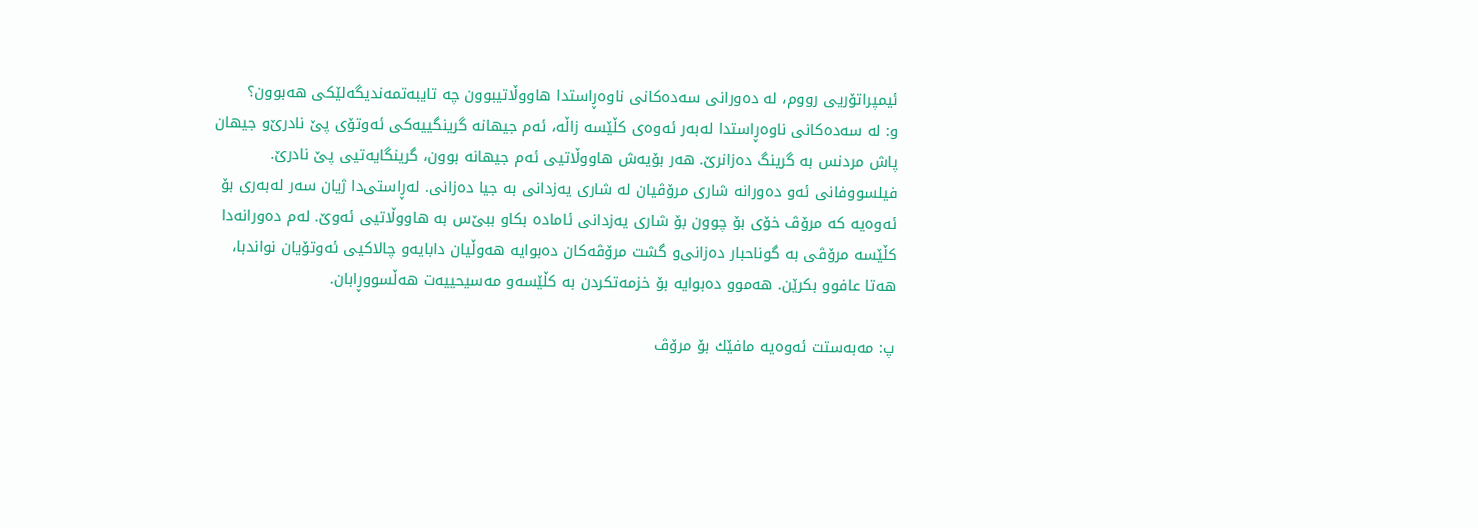ئیمپراتۆریی‌ رووم، له‌ ده‌ورانی‌ سه‌ده‌كانی‌ ناوه‌ڕاستدا هاووڵاتیبوون چه‌ تایبه‌تمه‌ندیگه‌لێكی‌ هه‌بوون؟
و: له‌ سه‌ده‌كانی‌ ناوه‌ڕاستدا له‌به‌ر ئه‌وه‌ی‌ كڵێسه‌ زاڵه‌، ئه‌م جیهانه‌ گرینگییه‌كی‌ ئه‌وتۆی‌ پێ‌ نادرێ‌‌و جیهان پاش مردنس به‌ گرینگ ده‌زانرێ‌. هه‌ر بۆیه‌ش هاووڵاتیی‌ ئه‌م جیهانه‌ بوون، گرینگایه‌تیی‌ پێ‌ نادرێ‌. فیلسووفانی‌ ئه‌و ده‌ورانه‌ شاری‌ مرۆڤیان له‌ شاری‌ یه‌زدانی‌ به‌ جیا ده‌زانی‌. له‌ڕاستی‌دا ژیان سه‌ر له‌به‌ری‌ بۆ ئه‌وه‌یه‌ كه‌ مرۆڤ خۆی‌ بۆ چوون بۆ شاری‌ یه‌زدانی‌ ئاماده‌ بكا‌و ببێ‌س به‌ هاووڵاتیی‌ ئه‌وێ‌. له‌م ده‌ورانه‌دا كڵێسه‌ مرۆڤی‌ به‌ گوناحبار ده‌زانی‌‌و گشت مرۆڤه‌كان ده‌بوایه‌ هه‌وڵیان دابایه‌‌و چالاكیی‌ ئه‌وتۆیان نواندبا، هه‌تا عافوو بكرێن. هه‌موو ده‌بوایه‌ بۆ خزمه‌تكردن به‌ كڵێسه‌‌و مه‌سیحییه‌ت هه‌ڵسووڕابان.

پ: مه‌به‌ستت ئه‌وه‌یه‌ مافێك بۆ مرۆڤ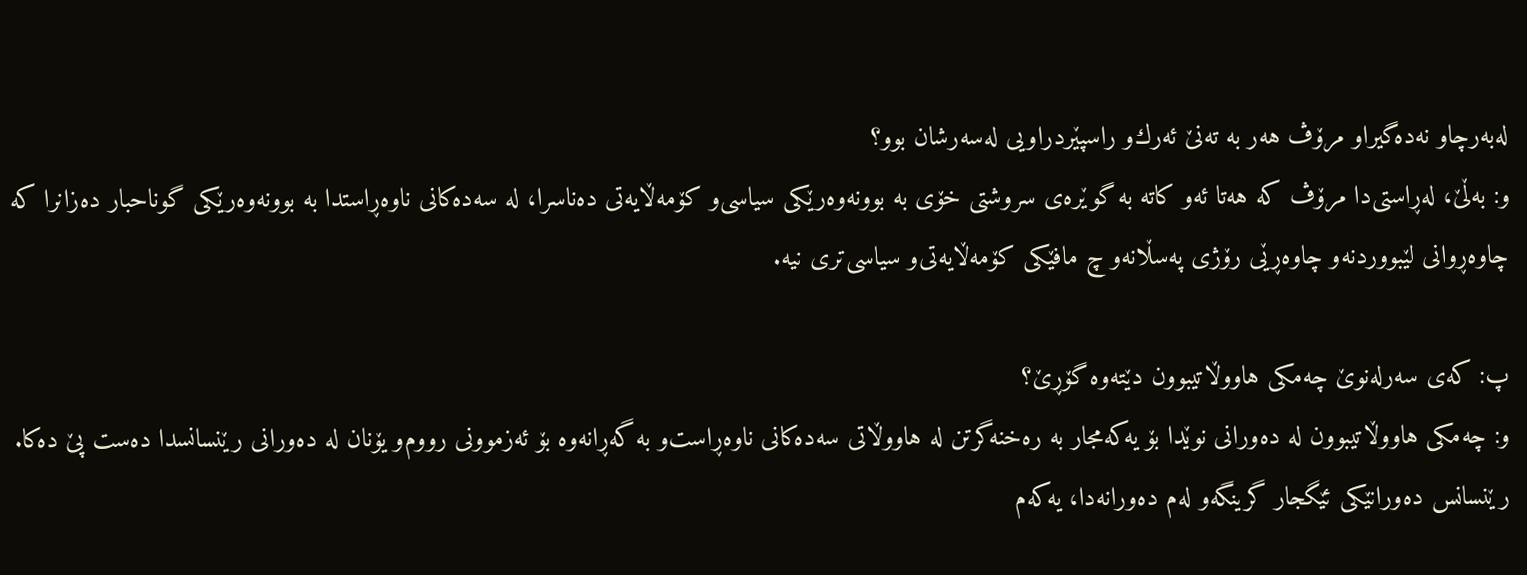له‌به‌رچاو نه‌ده‌گیرا‌و مرۆڤ هه‌ر به‌ ته‌نێ‌ ئه‌رك‌و راسپێردراویی‌ له‌سه‌رشان بوو؟
و: به‌ڵێ‌، له‌ڕاستی‌دا مرۆڤ كه‌ هه‌تا ئه‌و كاته‌ به‌ گوێره‌ی‌ سروشتی‌ خۆی‌ به‌ بوونه‌وه‌رێكی‌ سیاسی‌‌و كۆمه‌ڵایه‌تی‌ ده‌ناسرا، له‌ سه‌ده‌كانی‌ ناوه‌ڕاستدا به‌ بوونه‌وه‌رێكی‌ گوناحبار ده‌زانرا كه‌ چاوه‌ڕوانی‌ لێبووردنه‌‌و چاوه‌ڕێی‌ رۆژی‌ په‌سڵانه‌‌و چ مافێكی‌ كۆمه‌ڵایه‌تی‌‌و سیاسی‌تری‌ نیه‌.

پ: كه‌ی‌ سه‌رله‌نوێ‌ چه‌مكی‌ هاووڵاتیبوون دێته‌وه‌ گۆڕێ‌؟
و: چه‌مكی‌ هاووڵاتیبوون له‌ ده‌ورانی‌ نوێدا بۆ یه‌كه‌مجار به‌ ره‌خنه‌گرتن له‌ هاووڵاتی‌ سه‌ده‌كانی‌ ناوه‌ڕاست‌و به‌ گه‌ڕانه‌وه‌ بۆ ئه‌زموونی‌ رووم‌و یۆنان له‌ ده‌ورانی‌ رێنسانسدا ده‌ست پێ‌ ده‌كا. رێنسانس ده‌ورانێكی‌ ئێگجار گرینگه‌‌و له‌م ده‌ورانه‌دا، یه‌كه‌م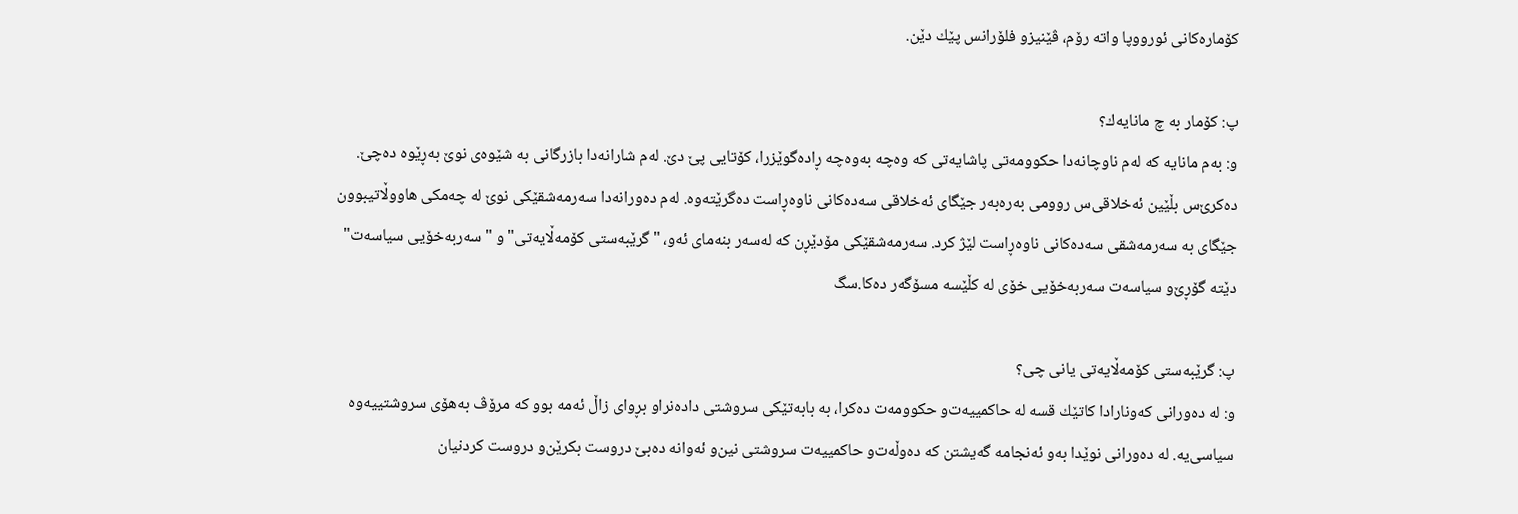كۆماره‌كانی‌ ئورووپا واته‌ رۆم، ڤێنیز‌و فلۆرانس پێك دێن.

پ: كۆمار به‌ چ مانایه‌ك؟
و: به‌م مانایه‌ كه‌ له‌م ناوچانه‌دا حكوومه‌تی‌ پاشایه‌تی‌ كه‌ وه‌چه‌ به‌وه‌چه‌ ڕاده‌گوێزرا، كۆتایی‌ پێ‌ دێ‌. له‌م شارانه‌دا بازرگانی‌ به‌ شێوه‌ی‌ نوێ‌ به‌ڕێوه‌ ده‌چێ‌. ده‌كرێ‌س بڵێین ئه‌خلاقی‌س روومی‌ به‌ره‌به‌ر جێگای‌ ئه‌خلاقی‌ سه‌ده‌كانی‌ ناوه‌ڕاست ده‌گرێته‌وه‌. له‌م ده‌ورانه‌دا سه‌رمه‌شقێكی‌ نوێ‌ له‌ چه‌مكی‌ هاووڵاتیبوون جێگای‌ به‌ سه‌رمه‌شقی‌ سه‌ده‌كانی‌ ناوه‌ڕاست لێژ كرد. سه‌رمه‌شقێكی‌ مۆدێڕن كه‌ له‌سه‌ر بنه‌مای‌ ئه‌و، "گرێبه‌ستی‌ كۆمه‌ڵایه‌تی‌"و "سه‌ربه‌خۆیی‌ سیاسه‌ت" دێته‌ گۆڕێ‌‌و سیاسه‌ت سه‌ربه‌خۆیی‌ خۆی‌ له‌ كڵێسه‌ مسۆگه‌ر ده‌كا.سگ

پ: گرێبه‌ستی‌ كۆمه‌ڵایه‌تی‌ یانی‌ چی‌؟
و: له‌ ده‌ورانی‌ كه‌ونارادا كاتێك قسه‌ له‌ حاكمییه‌ت‌و حكوومه‌ت ده‌كرا، به‌ بابه‌تێكی‌ سروشتی‌ داده‌نرا‌و بڕوای‌ زاڵ‌ ئه‌مه‌ بوو كه‌ مرۆڤ به‌هۆی‌ سروشتییه‌وه‌ سیاسی‌یه‌. له‌ ده‌ورانی‌ نوێدا به‌و ئه‌نجامه‌ گه‌یشتن كه‌ ده‌وڵه‌ت‌و حاكمییه‌ت سروشتی‌ نین‌و ئه‌وانه‌ ده‌بێ‌ دروست بكرێن‌و دروست كردنیان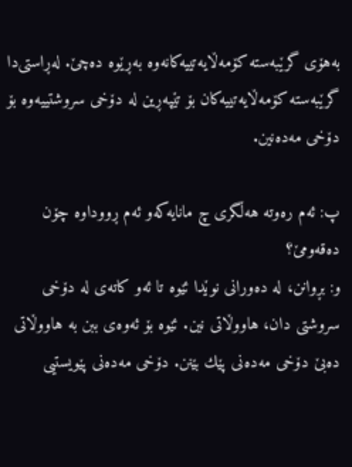به‌هۆی‌ گرێبه‌سته‌ كۆمه‌ڵایه‌تییه‌كانه‌وه‌ به‌ڕێوه‌ ده‌چێ‌. له‌ڕاستی‌دا گرێبه‌سته‌ كۆمه‌ڵایه‌تییه‌كان بۆ تێپه‌ڕین له‌ دۆخی‌ سروشتییه‌وه‌ بۆ دۆخی‌ مه‌ده‌نین.

پ: ئه‌م ره‌وته‌ هه‌ڵگری‌ چ مانایه‌كه‌‌و ئه‌م ڕووداوه‌ چۆن ده‌قه‌ومێ‌؟
و: بڕوانن، له‌ ده‌ورانی‌ نوێدا ئێوه‌ تا ئه‌و كاته‌ی‌ له‌ دۆخی‌ سروشتی‌ دان، هاووڵاتی‌ نین. ئێوه‌ بۆ ئه‌وه‌ی‌ ببن به‌ هاووڵاتی‌ ده‌بێ‌ دۆخی‌ مه‌ده‌نی‌ پێك بێنن. دۆخی‌ مه‌ده‌نی‌ پێویستیی‌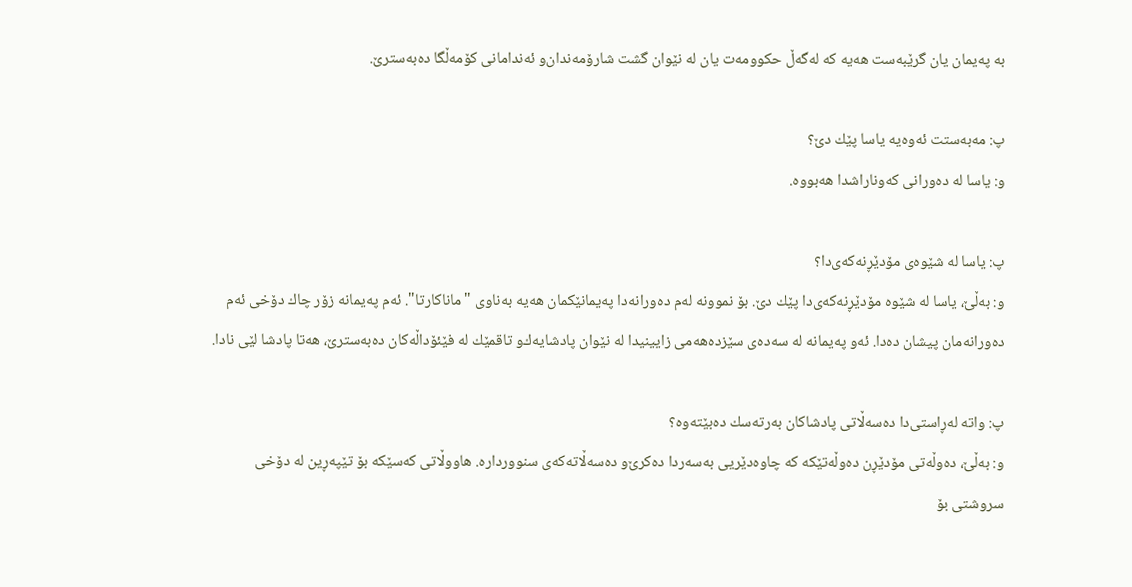به‌ په‌یمان یان گرێبه‌ست هه‌یه‌ كه‌ له‌گه‌ڵ‌ حكوومه‌ت یان له‌ نێوان گشت شارۆمه‌ندان‌و ئه‌ندامانی‌ كۆمه‌ڵگا ده‌به‌سترێ‌.

پ: مه‌به‌ستت ئه‌وه‌یه‌ یاسا پێك دێ‌؟
و: یاسا له‌ ده‌ورانی‌ كه‌وناراشدا هه‌بووه‌.

پ: یاسا له‌ شێوه‌ی‌ مۆدێڕنه‌كه‌ی‌دا؟
و: به‌ڵێ‌، یاسا له‌ شێوه‌ مۆدێڕنه‌كه‌ی‌دا پێك دێ‌. بۆ نموونه‌ له‌م ده‌ورانه‌دا په‌یمانێكمان هه‌یه‌ به‌ناوی‌ "ماناكارتا". ئه‌م په‌یمانه‌ زۆر چاك دۆخی‌ ئه‌م ده‌ورانه‌مان پیشان ده‌دا. ئه‌و په‌یمانه‌ له‌ سه‌ده‌ی‌ سێزده‌هه‌می‌ زایینیدا له‌ نێوان پادشایه‌ك‌و تاقمێك له‌ فێئۆداڵه‌كان ده‌به‌سترێ‌، هه‌تا پادشا لێی‌ نادا.

پ: واته‌ له‌ڕاستی‌دا ده‌سه‌ڵاتی‌ پادشاكان به‌رته‌سك ده‌بێته‌وه‌؟
و: به‌ڵێ‌، ده‌وڵه‌تی‌ مۆدێڕن ده‌وڵه‌تێكه‌ كه‌ چاوه‌دێریی‌ به‌سه‌ردا ده‌كرێ‌‌و ده‌سه‌ڵاته‌كه‌ی‌ سنوورداره‌. هاووڵاتی‌ كه‌سێكه‌ بۆ تێپه‌ڕین له‌ دۆخی‌ سروشتی‌ بۆ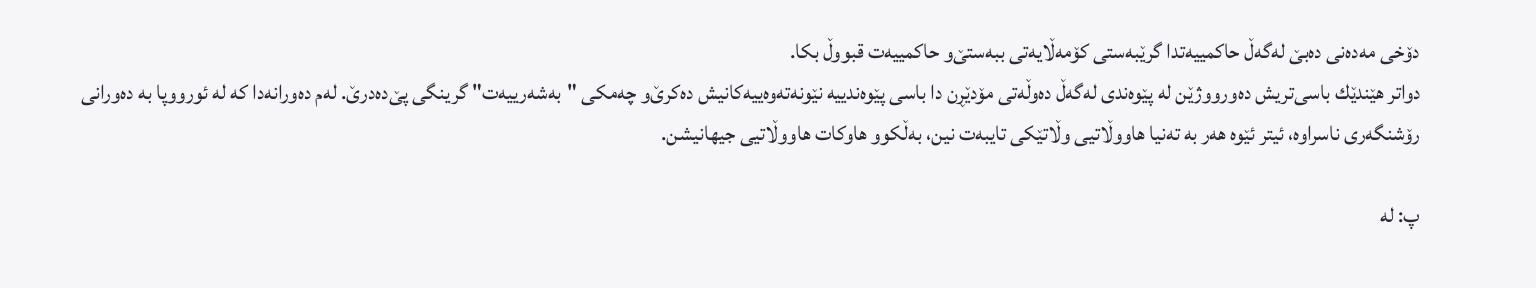دۆخی‌ مه‌ده‌نی‌ ده‌بێ‌ له‌گه‌ڵ‌ حاكمییه‌تدا گرێبه‌ستی‌ كۆمه‌ڵایه‌تی‌ ببه‌ستێ‌‌و حاكمییه‌ت قبووڵ‌ بكا.
دواتر هێندێك باسی‌تریش ده‌ورووژێن له‌ پێوه‌ندی‌ له‌گه‌ڵ‌ ده‌وڵه‌تی‌ مۆدێڕن دا باسی‌ پێوه‌ندییه‌ نێونه‌ته‌وه‌ییه‌كانیش ده‌كرێ‌‌و چه‌مكی‌ "به‌شه‌رییه‌ت" گرینگی‌ پێ‌ده‌درێ‌. له‌م ده‌ورانه‌دا كه‌ له‌ ئورووپا به‌ ده‌ورانی‌ رۆشنگه‌ری‌ ناسراوه‌، ئیتر ئێوه‌ هه‌ر به‌ ته‌نیا هاووڵاتیی‌ وڵاتێكی‌ تایبه‌ت نین، به‌ڵكوو هاوكات هاووڵاتیی‌ جیهانیشن.

پ: له‌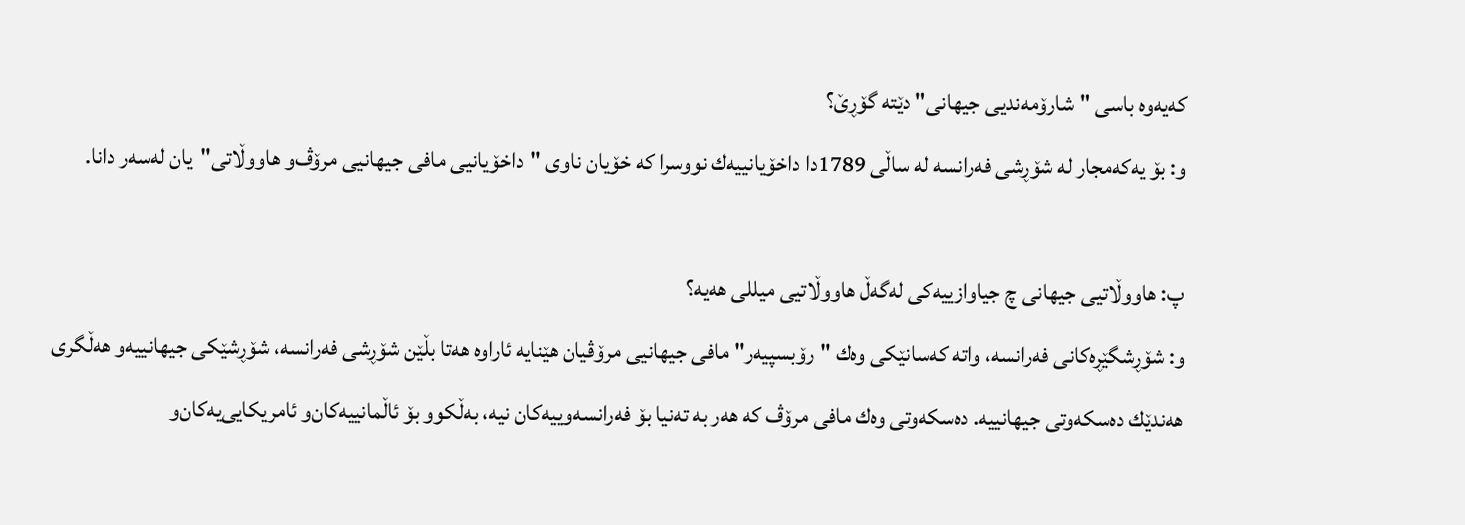كه‌یه‌وه‌ باسی‌ "شارۆمه‌ندیی‌ جیهانی‌" دێته‌ گۆڕێ‌؟
و: بۆ یه‌كه‌مجار له‌ شۆڕشی‌ فه‌رانسه‌ له‌ ساڵی‌ 1789دا داخۆیانییه‌ك نووسرا كه‌ خۆیان ناوی‌ "داخۆیانیی‌ مافی‌ جیهانیی‌ مرۆڤ‌و هاووڵاتی‌"یان له‌سه‌ر دانا.

پ: هاووڵاتیی‌ جیهانی‌ چ جیاوازییه‌كی‌ له‌گه‌ڵ‌ هاووڵاتیی‌ میللی‌ هه‌یه‌؟
و: شۆڕشگێڕه‌كانی‌ فه‌رانسه‌، واته‌ كه‌سانێكی‌ وه‌ك "رۆبسپیه‌ر" مافی‌ جیهانیی‌ مرۆڤیان هێنایه‌ ئاراوه‌ هه‌تا بڵێن شۆڕشی‌ فه‌رانسه‌، شۆڕشێكی‌ جیهانییه‌‌و هه‌ڵگری‌ هه‌ندێك ده‌سكه‌وتی‌ جیهانییه‌. ده‌سكه‌وتی‌ وه‌ك مافی‌ مرۆڤ كه‌ هه‌ر به‌ ته‌نیا بۆ فه‌رانسه‌وییه‌كان نیه‌، به‌ڵكوو بۆ ئاڵمانییه‌كان‌و ئامریكایی‌یه‌كان‌و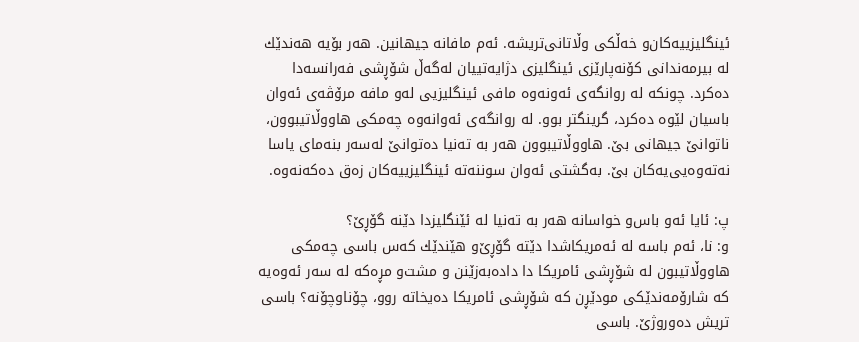ئینگلیزییه‌كان‌و خه‌ڵكی‌ وڵاتانی‌تریشه‌. ئه‌م مافانه‌ جیهانین. هه‌ر بۆیه‌ هه‌ندێك له‌ بیرمه‌ندانی‌ كۆنه‌پارێزی‌ ئینگلیزی‌ دژایه‌تییان له‌گه‌ڵ‌ شۆڕشی‌ فه‌رانسه‌دا ده‌كرد. چونكه‌ له‌ روانگه‌ی‌ ئه‌ونه‌وه‌ مافی‌ ئینگلیزیی‌ له‌و مافه‌ مرۆڤه‌ی‌ ئه‌وان باسیان لێوه‌ ده‌كرد، گرینگتر بوو. له‌ روانگه‌ی‌ ئه‌وانه‌وه‌ چه‌مكی‌ هاووڵاتیبوون، ناتوانێ‌ جیهانی‌ بێ‌. هاووڵاتیبوون هه‌ر به‌ ته‌نیا ده‌توانێ‌ له‌سه‌ر بنه‌مای‌ یاسا نه‌ته‌وه‌یی‌یه‌كان بێ‌. به‌گشتی‌ ئه‌وان سوننه‌ته‌ ئینگلیزییه‌كان زه‌ق ده‌كه‌نه‌وه‌.

پ: ئایا ئه‌و باس‌و خواسانه‌ هه‌ر به‌ ته‌نیا له‌ ئێنگلیزدا دێنه‌ گۆڕێ‌؟
و: نا، ئه‌م باسه‌ له‌ ئه‌مریكاشدا دێته‌ گۆڕێ‌‌و هێندێك كه‌س باسی چه‌مكی‌ هاووڵاتیبون له‌ شۆڕشی ئامریكا دا داده‌به‌زێنن و مشت‌و مڕه‌كه‌ له‌ سه‌ر ئه‌وه‌یه‌ كه‌ شارۆمه‌ندێكی‌ مودێڕن كه‌ شۆڕشی ئامریكا ده‌یخاته‌ روو، چۆناوچۆنه‌؟ باسی تریش ده‌وروژێ. باسی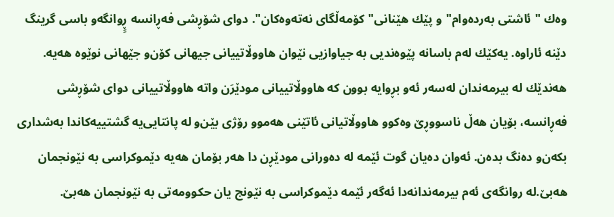وه‌ك "ئاشتی به‌رده‌وام"و پێك هێنانی‌"كۆمه‌ڵگای‌ نه‌ته‌وه‌كان". دوای‌ شۆڕشی فه‌ڕانسه‌ ڕٍوانگه‌‌و باسی گرینگ دێنه‌ ئاراوه‌. یه‌كێك له‌م باسانه‌ پێوه‌ندیی‌ به‌ جیاوازیی‌ نێوان هاووڵاتییانی‌ جیهانی‌ كۆن‌و جێهانی‌ نوێوه‌ هه‌یه‌. هه‌ندێك له‌ بیرمه‌ندان له‌سه‌ر ئه‌و بڕوایه‌ بوون كه‌ هاووڵاتییانی‌ مودێرَن واته‌ هاووڵاتییانی‌ دوای‌ شۆڕشی فه‌ڕانسه‌، بۆیان هه‌ڵ ناسووڕێ‌ وه‌كوو هاووڵاتیانی‌ ئاتێنی‌ هه‌موو رۆژی‌ بێن‌و له‌ پانتایی‌یه‌ گشتییه‌كاندا به‌شداری‌ بكه‌ن‌و ده‌نگ بده‌ن. ئه‌وان ده‌یان گوت ئێمه‌ له‌ ده‌ورانی‌ مودێڕن دا هه‌ر بۆمان هه‌یه‌ دێموكراسی به‌ نێونجمان هه‌بێ‌.له‌ روانگه‌ی‌ ئه‌م بیرمه‌ندانه‌دا ئه‌گه‌ر ئێمه‌ دێموكراسی به‌ نێونج یان حكوومه‌تی‌ به‌ نێونجمان هه‌بێ‌.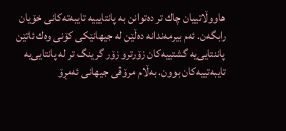هاووڵاتییان چاك تر ده‌توانن به‌ پانتایییه‌ تایبه‌ته‌كانی‌ خۆیان رابگه‌ن. ئه‌م بیرمه‌ندانه‌ ده‌ڵێن له‌ جیهانێكی‌ كۆنی‌ وه‌ك ئاتێن پاننتایی‌یه‌ گشتییه‌كان زۆرتر‌و زۆر گرینگ تر له‌ پانتایی‌یه‌ تایبه‌تییه‌كان بوون. به‌ڵام مرۆڤی‌ جیهانی‌ ئه‌مڕۆ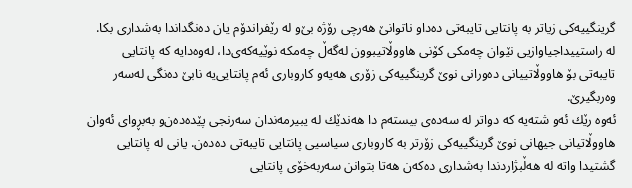گرینگییه‌كی‌ زیاتر به‌ پانتایی‌ تایبه‌تی‌ ده‌دا‌و ناتوانێ‌ هه‌رچی‌ رۆژه‌ بێ‌‌و له‌ رێفراندۆم یان ده‌نگداندا به‌شداری‌ بكا.
له‌ راستییداجیاوازیی‌ نێوان چه‌مكی‌ كۆنی‌ هاووڵاتیبوون له‌گه‌ڵ چه‌مكه‌ نوێیه‌كه‌ی‌دا، له‌وه‌دایه‌ كه‌ پانتایی‌ تایبه‌تی‌ بۆ هاووڵاتییانی‌ ده‌ورانی‌ نوێ‌ گرینگییه‌كی‌ زۆری‌ هه‌یه‌‌و كاروباری‌ ئه‌م پانتایی‌یه‌ نابێ‌ ده‌نگی‌ له‌سه‌ر وه‌ربگیرێ‌.
ئه‌وه‌ رێك ئه‌و شته‌یه‌ كه‌ دواتر له‌ سه‌ده‌ی‌ بیسته‌م دا هه‌ندێك له‌ یبیرمه‌ندان سه‌رنجی‌ پێده‌ده‌ن‌و به‌بڕوای‌ ئه‌وان هاووڵاتیانی‌ جیهانی‌ نوێ‌ گرینگییه‌كی‌ زۆرتر به‌ كاروباری‌ سیاسیی‌ پانتایی‌ تایبه‌تی‌ ده‌ده‌ن. یانی‌ له‌ پانتایی‌ گشتیدا واته‌ له‌ هه‌ڵبژاردندا به‌شداری‌ ده‌كه‌ن هه‌تا بتوانن سه‌ربه‌خۆی پانتایی‌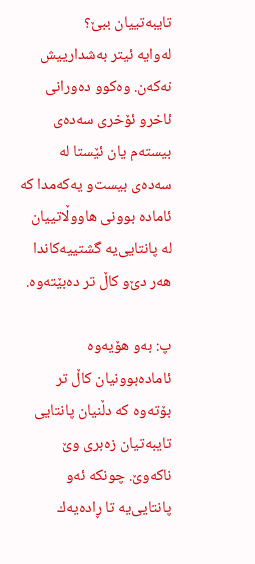تایبه‌تییان ببێ‌؟
له‌وایه‌ ئیتر به‌شدارییش نه‌كه‌ن. وه‌كوو ده‌ورانی‌ ئاخر‌و ئۆخری‌ سه‌ده‌ی‌ بیسته‌م یان ئێستا له‌ سه‌ده‌ی‌ بیست‌و یه‌كه‌مدا كه‌ ئاماده‌ بوونی‌ هاووڵاتییان له‌ پانتایی‌یه‌ گشتییه‌كاندا هه‌ر دێ‌‌و كاڵ تر ده‌بێته‌وه‌.

پ: به‌و هۆیه‌وه‌ ئاماده‌بوونیان كاڵ تر بۆته‌وه‌ كه‌ دڵنیان پانتایی‌ تایبه‌تیان زه‌بری‌ وێ‌ ناكه‌وێ‌. چونكه‌ ئه‌و پانتایی‌یه‌ تا ڕاده‌یه‌ك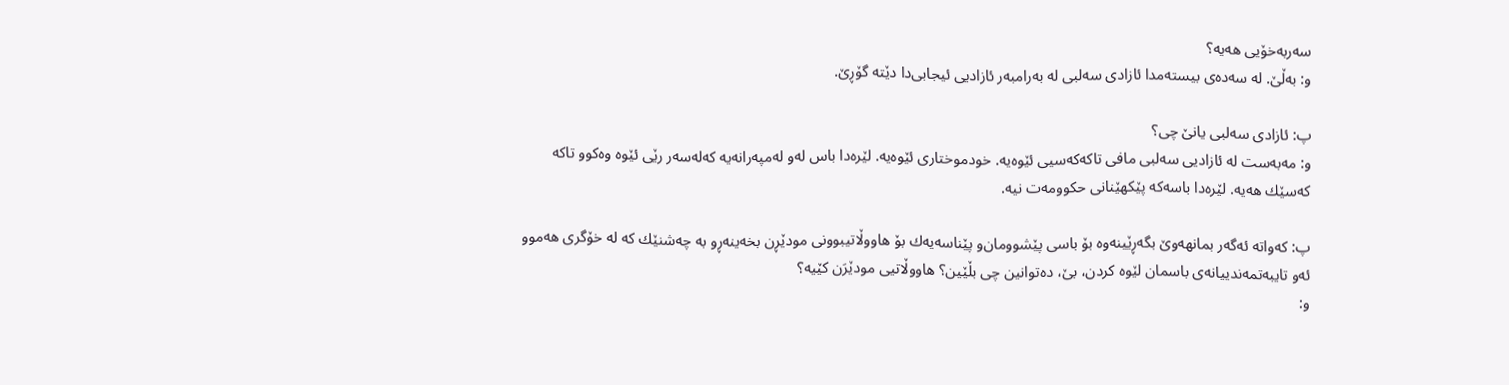سه‌ربه‌خۆیی‌ هه‌یه‌؟
و: به‌ڵێ‌. له‌ سه‌ده‌ی‌ بیسته‌مدا ئازادی‌ سه‌لبی‌ له‌ به‌رامبه‌ر ئازادیی‌ ئیجابی‌دا دێته‌ گۆڕێ‌.

پ: ئازادی‌ سه‌لبی‌ یانێ‌ چی‌؟
و: مه‌به‌ست له‌ ئازادیی‌ سه‌لبی‌ مافی‌ تاكه‌كه‌سیی‌ ئێوه‌یه‌. خودموختاری‌ ئێوه‌یه‌. لێره‌دا باس له‌و له‌مپه‌رانه‌یه‌ كه‌له‌سه‌ر رێی ئێوه‌ وه‌كوو تاكه‌ كه‌سێك هه‌یه‌. لێره‌دا باسه‌كه‌ پێكهێنانی‌ حكوومه‌ت نیه‌.

پ: كه‌واته‌ ئه‌گه‌ر بمانهه‌وێ‌ بگه‌ڕێینه‌وه‌ بۆ باسی پێشوومان‌و پێناسه‌یه‌ك بۆ هاووڵاتیبوونی‌ مودێڕن بخه‌ینه‌ڕو به‌ چه‌شنێك كه‌ له‌ خۆگری‌ هه‌موو ئه‌و تایبه‌تمه‌ندییانه‌ی‌ باسمان لێوه‌ كردن، بێ‌، ده‌توانین چی‌ بڵێین؟ هاووڵاتیی‌ مودێرَن كێیه‌؟
و: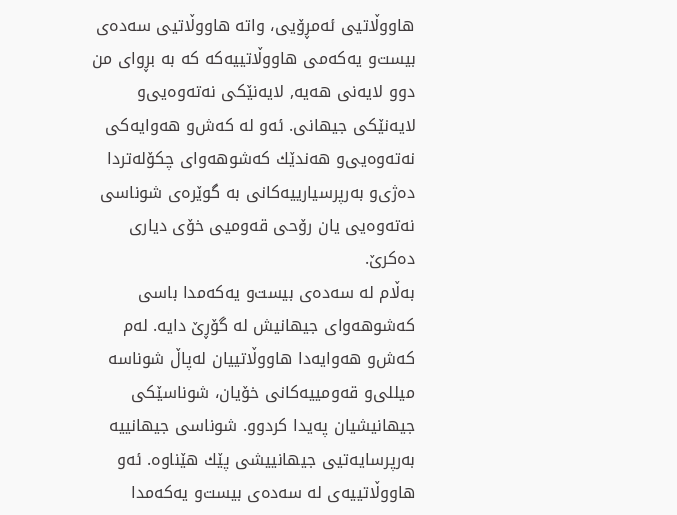هاووڵاتیی‌ ئه‌مڕۆیی‌، واته‌ هاووڵاتیی‌ سه‌ده‌ی‌ بیست‌و یه‌كه‌می‌ هاووڵاتییه‌كه‌ كه‌ به‌ بڕوای من دوو لایه‌نی‌ هه‌یه‌, لایه‌نێكی‌ نه‌ته‌وه‌یی‌‌و لایه‌نێكی‌ جیهانی‌. ئه‌و له‌ كه‌ش‌و هه‌وایه‌كی‌ نه‌ته‌وه‌یی‌‌و هه‌ندێك كه‌شوهه‌وای‌ چكۆله‌تردا ده‌ژی‌‌و به‌رپرسیارییه‌كانی‌ به‌ گوێره‌ی‌ شوناسی نه‌ته‌وه‌یی‌ یان رۆحی‌ قه‌ومیی‌ خۆی دیاری‌ ده‌كرێ‌.
به‌ڵام له‌ سه‌ده‌ی‌ بیست‌و یه‌كه‌مدا باسی كه‌شوهه‌وای‌ جیهانیش له‌ گۆڕێ‌ دایه‌. له‌م كه‌ش‌و هه‌وایه‌دا هاووڵاتییان له‌پاڵ شوناسه‌ میللی‌‌و قه‌ومییه‌كانی‌ خۆیان، شوناسێكی‌ جیهانیشیان په‌یدا كردوو. شوناسی‌ جیهانییه‌ به‌رپرسایه‌تیی‌ جیهانییشی پێك هێناوه‌. ئه‌و هاووڵاتییه‌ی‌ له‌ سه‌ده‌ی‌ بیست‌و یه‌كه‌مدا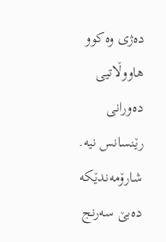ده‌ژی‌ وه‌كوو هاووڵاتیی‌ ده‌ورانی‌ رێنسانس نیه‌. شارۆمه‌ندێكه‌ ده‌بێ‌ سه‌رنج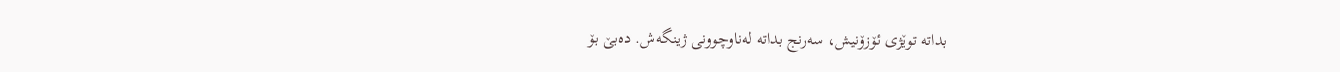بداته‌ توێژی‌ ئۆزۆنیش، سه‌رنج بداته‌ له‌ناوچوونی‌ ژینگه‌ش. ده‌بێ‌ بۆ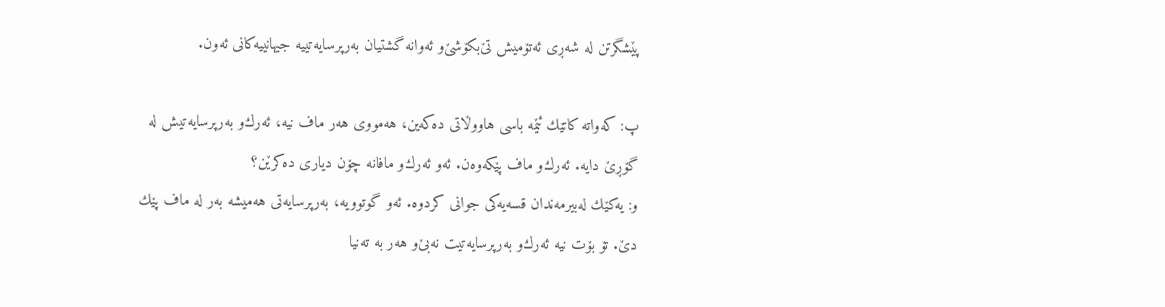پێشگرتن له‌ شه‌ڕی‌ ئه‌تۆمیش تێ‌بكۆشێ‌‌و ئه‌وانه‌ گشتیان به‌رپرسایه‌تییه‌ جیهانییه‌كانی‌ ئه‌ون.

پ: كه‌واته‌ كاتێك ئێمه‌ باسی‌ هاووڵاتی ده‌كه‌ین، هه‌مووی‌ هه‌ر ماف نیه‌، ئه‌رك‌و به‌رپرسایه‌تیش له‌ گۆڕێ‌ دایه‌. ئه‌رك‌و ماف پێكه‌وه‌ن. ئه‌و ئه‌رك‌و مافانه‌ چۆن دیاری‌ ده‌كرێن؟
و: یه‌كێك له‌بیرمه‌ندان قسه‌یه‌كی‌ جوانی‌ كردوه‌. ئه‌و گوتوویه‌، به‌رپرسایه‌تی‌ هه‌میشه‌ به‌ر له‌ ماف پێك دێ‌. تۆ بۆت نیه‌ ئه‌رك‌و به‌رپرسایه‌تیت نه‌بێ‌‌و هه‌ر به‌ ته‌نیا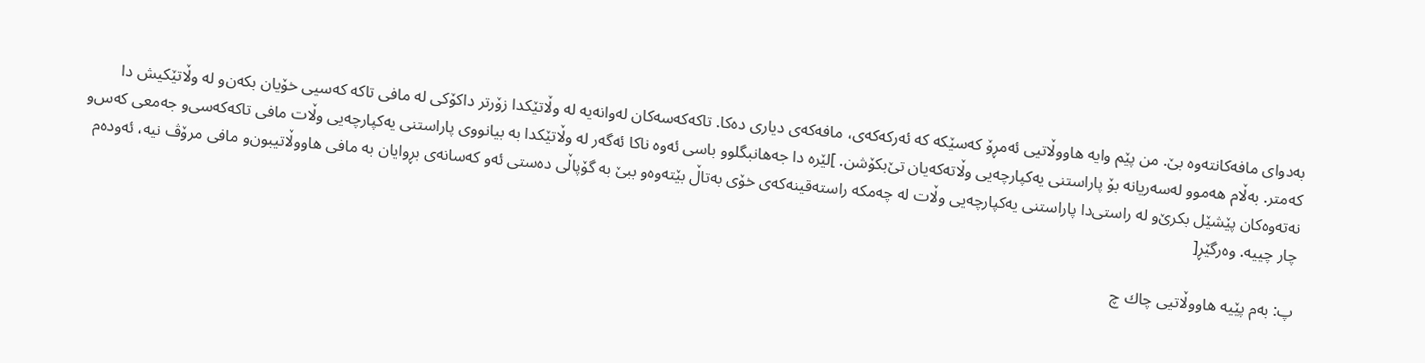به‌دوای‌ مافه‌كانته‌وه‌ بێ‌. من پێم وایه‌ هاووڵاتیی‌ ئه‌مڕۆ كه‌سێكه‌ كه‌ ئه‌ركه‌كه‌ی‌، مافه‌كه‌ی‌ دیاری‌ ده‌كا. تاكه‌كه‌سه‌كان له‌وانه‌یه‌ له‌ وڵاتێكدا زۆرتر داكۆكی‌ له‌ مافی‌ تاكه‌ كه‌سیی‌ خۆیان بكه‌ن‌و له‌ وڵاتێكیش دا كه‌متر. به‌ڵام هه‌موو له‌سه‌ریانه‌ بۆ پاراستنی‌ یه‌كپارچه‌یی‌ وڵاته‌كه‌یان تێ‌بكۆشن. ]لێره‌ دا جه‌هانبگلوو باسی ئه‌وه‌ ناكا ئه‌گه‌ر له‌ وڵاتێكدا به‌ بیانووی‌ پاراستنی‌ یه‌كپارچه‌یی‌ وڵات مافی‌ تاكه‌كه‌سی‌و جه‌معی‌ كه‌س‌و نه‌ته‌وه‌كان پێشێل بكرێ‌‌و له‌ راستی‌دا پاراستنی‌ یه‌كپارچه‌یی‌ وڵات له‌ چه‌مكه‌ راسته‌قینه‌كه‌ی‌ خۆی به‌تاڵ بێته‌وه‌‌و ببێ‌ به‌ گۆپاڵی‌ ده‌ستی‌ ئه‌و كه‌سانه‌ی‌ بڕوایان به‌ مافی‌ هاووڵاتیبون‌و مافی‌ مرۆڤ نیه‌، ئه‌وده‌م چار چییه‌. وه‌رگێڕ[

پ: به‌م پێیه‌ هاووڵاتیی‌ چاك چ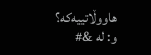هاووڵاتییه‌كه‌؟
و: له‌ &#